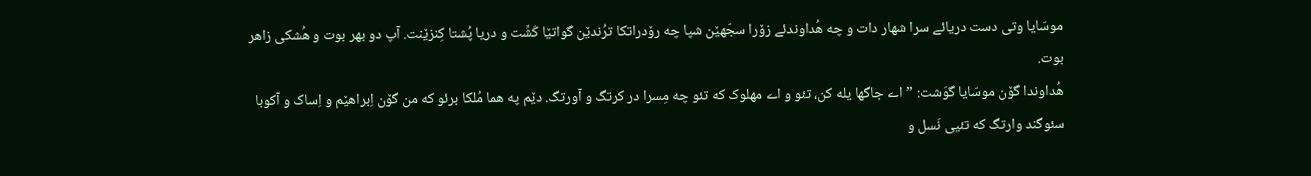موسّایا وتی دست دریائے سرا شهار دات و چه هُداوندئے زۆرا سجّهێن شپا چه رۆدراتکا ترُندێن گواتێا کَشِّت و دریا پُشتا کِنزێنت. آپ دو بهر بوت و هُشکی زاهر بوت.
هُداوندا گۆن موسّایا گوَشت: ”اے جاگها یله کن، تئو و اے مهلوک که تئو چه مِسرا در کرتگ و آورتگ. دێم په هما مُلکا برئو که من گۆن اِبراهێم و اِساک و آکوبا سئوگند وارتگ که تئیی نَسل و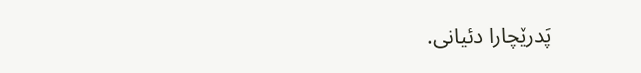پَدرێچارا دئیانی.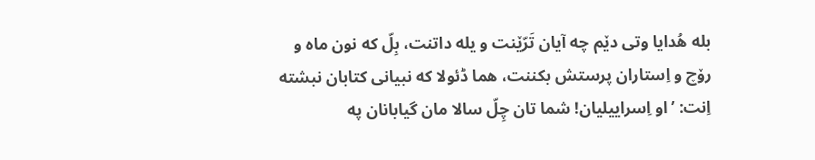بله هُدایا وتی دێم چه آیان تَرّێنت و یله داتنت، بِلّ که نون ماه و رۆچ و اِستاران پرستش بکننت، هما ڈئولا که نبیانی کتابان نبشته اِنت: ’او اِسراییلیان! شما تان چِلّ سالا مان گیابانان په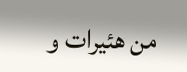من هئیرات و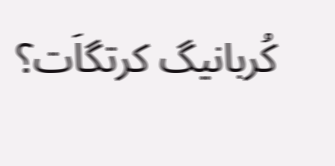کُربانیگ کرتگاَت؟